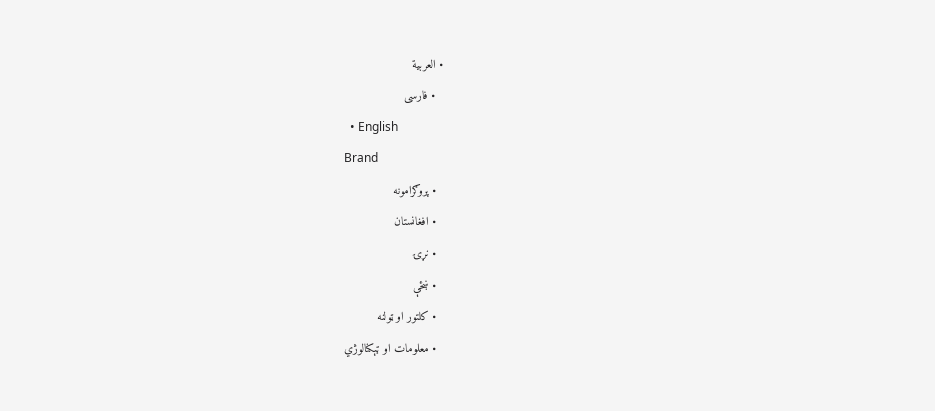• العربية
  • فارسی
  • English
Brand
  • پروګرامونه
  • افغانستان
  • نړۍ
  • ښځې
  • کلتور او ټولنه
  • معلومات او ټېکنالوژي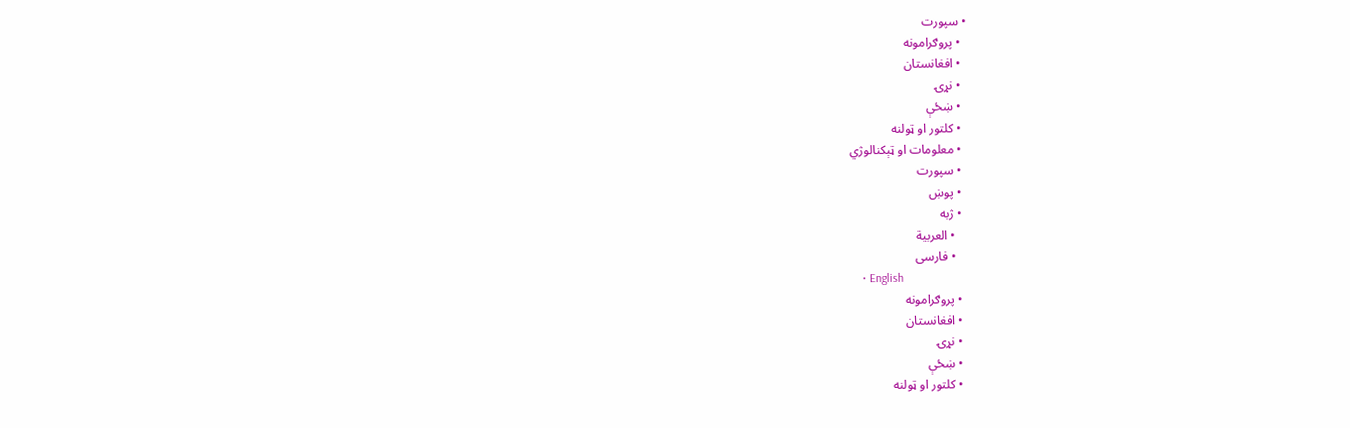• سپورت
  • پروګرامونه
  • افغانستان
  • نړۍ
  • ښځې
  • کلتور او ټولنه
  • معلومات او ټېکنالوژي
  • سپورت
  • پوښ
  • ژبه
    • العربية
    • فارسی
    • English
  • پروګرامونه
  • افغانستان
  • نړۍ
  • ښځې
  • کلتور او ټولنه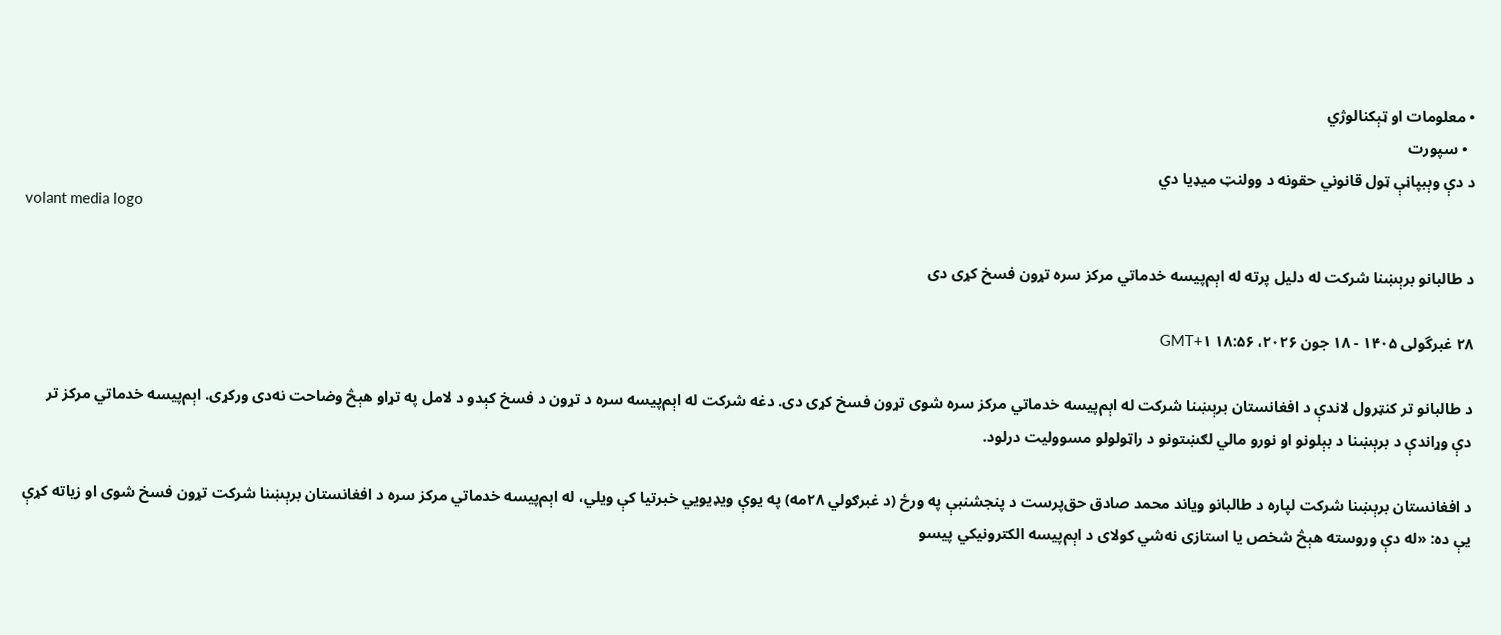• معلومات او ټېکنالوژي
  • سپورت
د دې وېبپاڼې ټول قانوني حقونه د وولنټ میډیا دي
volant media logo

د طالبانو برېښنا شرکت له دلیل پرته له اېم‌پیسه خدماتي مرکز سره تړون فسخ کړی دی

۲۸ غبرگولی ۱۴۰۵ - ۱۸ جون ۲۰۲۶، ۱۸:۵۶ GMT+۱

د طالبانو تر کنټرول لاندې د افغانستان برېښنا شرکت له اېم‌پیسه خدماتي مرکز سره شوی تړون فسخ کړی دی. دغه شرکت له اېم‌پیسه سره د تړون د فسخ کېدو د لامل په تړاو هېڅ وضاحت نه‌دی ورکړی. اېم‌پیسه خدماتي مرکز تر دې وړاندې د برېښنا د بېلونو او نورو مالي لګښتونو د راټولولو مسوولیت درلود.

د افغانستان برېښنا شرکت لپاره د طالبانو ویاند محمد صادق حق‌پرست د پنجشنبې په ورځ (د غبرګولي ۲۸مه) په یوې ویډیويي خبرتیا کې ویلي، له اېم‌پیسه خدماتي مرکز سره د افغانستان برېښنا شرکت تړون فسخ شوی او زیاته کړې یې ده: «له دې وروسته هېڅ شخص یا استازی نه‌شي کولای د اېم‌پیسه الکترونیکي پیسو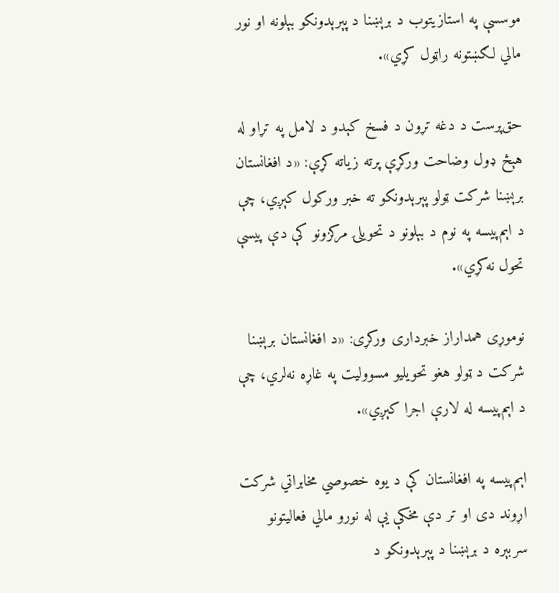موسسې په استازیتوب د برېښنا د پېرېدونکو بېلونه او نور مالي لګښتونه راټول کړي».

حق‌پرست د دغه تړون د فسخ کېدو د لامل په تړاو له هېڅ ډول وضاحت ورکړې پرته زیاته کړې: «د افغانستان برېښنا شرکت ټولو پېرېدونکو ته خبر ورکول کېږي، چې د اېم‌پیسه په نوم د بېلونو د تحویلۍ مرکزونو کې دې پیسې تحول نه‌کړي».

نوموړی همداراز خبرداری ورکړی: «د افغانستان برېښنا شرکت د ټولو هغو تحویلیو مسوولیت په غاړه نه‌لري، چې د اېم‌پیسه له لارې اجرا کېږي».

اېم‌پیسه په افغانستان کې د یوه خصوصي مخابراتي شرکت اړوند دی او تر دې مخکې یې له نورو مالي فعالیتونو سربېره د برېښنا د پېرېدونکو د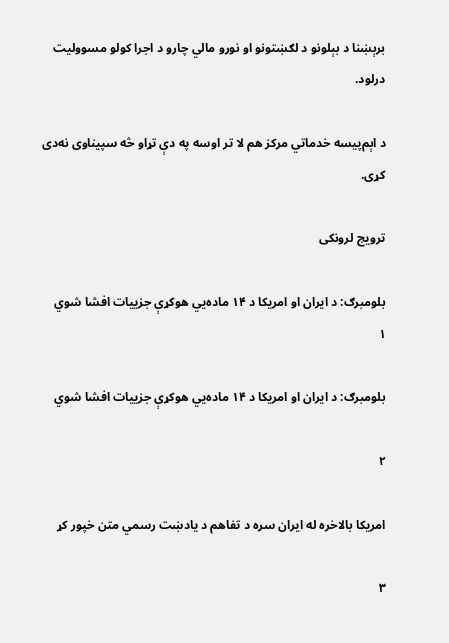برېښنا د بېلونو د لګښتونو او نورو مالي چارو د اجرا کولو مسوولیت درلود.

د اېم‌پیسه خدماتي مرکز هم لا تر اوسه په دې تړاو څه سپیناوی نه‌دی کړی.

ترویج لرونکی

بلومبرګ: د ایران او امریکا د ۱۴ ماده‌یي هوکړې جزییات افشا شوي
۱

بلومبرګ: د ایران او امریکا د ۱۴ ماده‌یي هوکړې جزییات افشا شوي

۲

امریکا بالاخره له ایران سره د تفاهم د یادښت رسمي متن خپور کړ

۳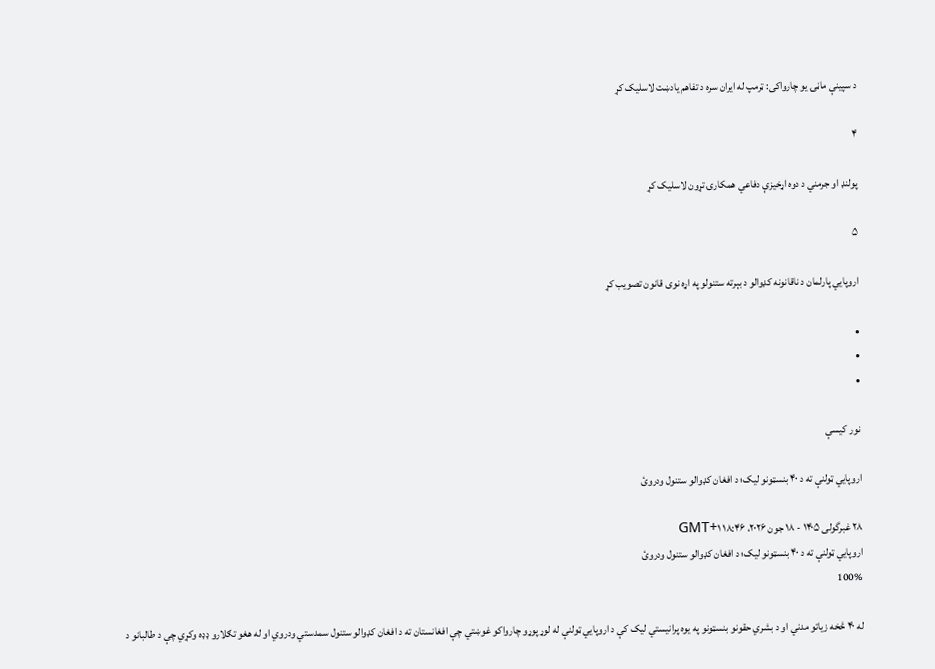د سپینې ماڼۍ یو چارواکی: ټرمپ له ایران سره د تفاهم یادښت لاسلیک کړ

۴

پولنډ او جرمني د دوه اړخیزې دفاعي همکارۍ تړون لاسلیک کړ

۵

اروپايي پارلمان د ناقانونه کډوالو د بېرته ستنولو په اړه نوی قانون تصویب کړ

•
•
•

نور کیسې

اروپایي ټولنې ته د ۴۰ بنسټونو لیک؛ د افغان کډوالو ستنول ودروئ

۲۸ غبرگولی ۱۴۰۵ - ۱۸ جون ۲۰۲۶، ۱۸:۴۶ GMT+۱
اروپایي ټولنې ته د ۴۰ بنسټونو لیک؛ د افغان کډوالو ستنول ودروئ
100%

له ۴۰ څخه زیاتو مدني او د بشري حقونو بنسټونو په یوه پرانیستي لیک کې د اروپايي ټولنې له لوړپوړو چارواکو غوښتي چې افغانستان ته د افغان کډوالو ستنول سمدستي ودروي او له هغو تګلارو ډډه وکړي چې د طالبانو د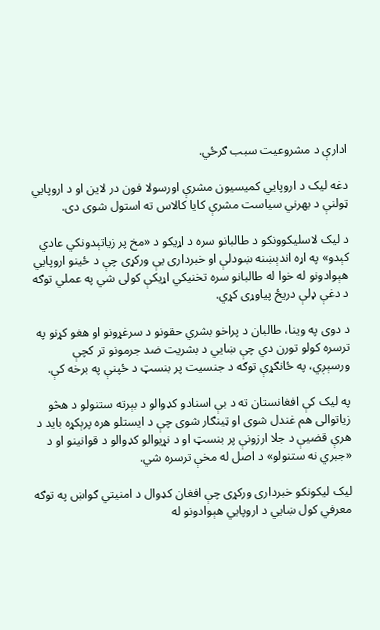ادارې د مشروعیت سبب ګرځي.

دغه لیک د اروپايي کمیسیون مشرې اورسولا فون در لاین او د اروپايي ټولنې د بهرني سیاست مشرې کایا کالاس ته استول شوی دی.

د لیک لاسلیکوونکو د طالبانو سره د اړیکو د «مخ پر زیاتېدونکي عادي کېدو» په اړه اندېښنه ښودلې او خبرداری یې ورکړی چې د ځینو اروپايي هېوادونو له خوا له طالبانو سره تخنیکي اړیکې کولی شي په عملي توګه د دغې ډلې دریځ پیاوړی کړي.

د دوی په وینا، طالبان د پراخو بشري حقونو د سرغړونو او هغو کړنو په ترسره کولو تورن دي چې ښايي د بشریت ضد جرمونو تر کچې ورسېږي، په ځانګړې توګه د جنسیت پر بنسټ د ځپنې په برخه کې.

په لیک کې افغانستان ته د بې اسنادو کډوالو د بېرته ستنولو د هڅو زیاتوالی هم غندل شوی او ټینګار شوی چې د ایستلو هره پرېکړه باید د هرې قضیې د جلا ارزونې پر بنسټ او د نړیوالو کډوالو د قوانینو او د «جبري نه ستنولو» د اصل له مخې ترسره شي.

لیک لیکونکو خبرداری ورکړی چې افغان کډوال د امنیتي ګواښ په توګه معرفي کول ښايي د اروپايي هېوادونو له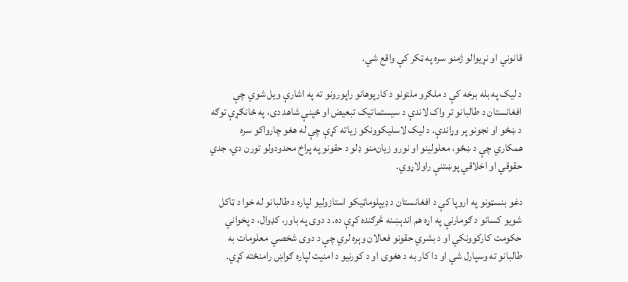قانوني او نړیوالو ژمنو سره په ټکر کې واقع شي.

د لیک په بله برخه کې د ملګرو ملتونو د کارپوهانو راپورونو ته په اشارې ویل شوي چې افغانستان د طالبانو تر واک لاندې د سیستماتیک تبعیض او ځپنې شاهد دی، په ځانګړې توګه د ښځو او نجونو پر وړاندې. د لیک لاسلیکوونکو زیاته کړې چې له هغو چارواکو سره همکاري چې د ښځو، معلولینو او نورو زیان‌منو ډلو د حقونو په پراخ محدودولو تورن دي، جدي حقوقي او اخلاقي پوښتنې راولاړوي.

دغو بنسټونو په اروپا کې د افغانستان د ډیپلوماټیکو استازولیو لپاره د طالبانو له خوا د ټاکل شویو کسانو د ګومارنې په اړه هم اندېښنه څرګنده کړې ده. د دوی په باور، کډوال، د پخواني حکومت کارکوونکي او د بشري حقونو فعالان وېره لري چې د دوی شخصي معلومات به طالبانو ته وسپارل شي او دا کار به د هغوی او د کورنیو د امنیت لپاره ګواښ رامنځته کړي.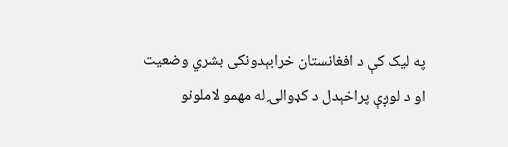په لیک کې د افغانستان خرابېدونکی بشري وضعیت او د لوږې پراخېدل د کډوالۍ له مهمو لاملونو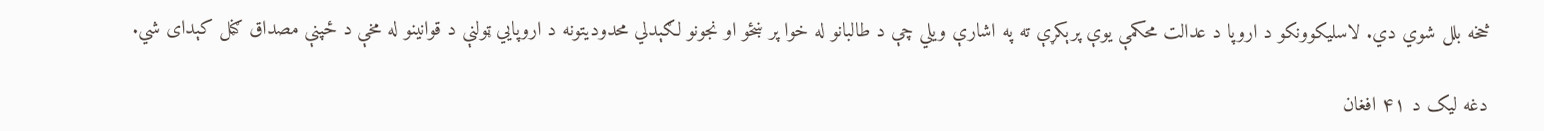څخه بلل شوي دي. لاسلیکوونکو د اروپا د عدالت محکمې یوې پرېکړې ته په اشارې ویلي چې د طالبانو له خوا پر ښځو او نجونو لګېدلي محدودیتونه د اروپايي ټولنې د قوانینو له مخې د ځپنې مصداق ګڼل کېدای شي.

دغه لیک د ۴۱ افغان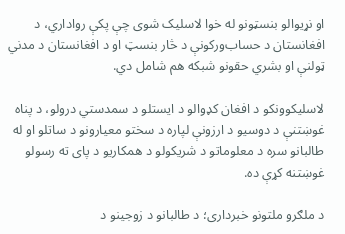او نړیوالو بنسټونو له خوا لاسلیک شوی چې پکې رواداري، د افغانستان د حساب‌ورکونې د څار بنسټ او د افغانستان د مدني ټولنې او بشري حقونو شبکه هم شامل دي.

لاسلیکوونکو د افغان کډوالو د ایستلو د سمدستي درولو، د پناه غوښتنې د دوسیو د ارزونې لپاره د سختو معیارونو د ساتلو او له طالبانو سره د معلوماتو د شریکولو د همکاریو د پای ته رسولو غوښتنه کړې ده.

د ملګرو ملتونو خبرداری؛ د طالبانو د زوجینو د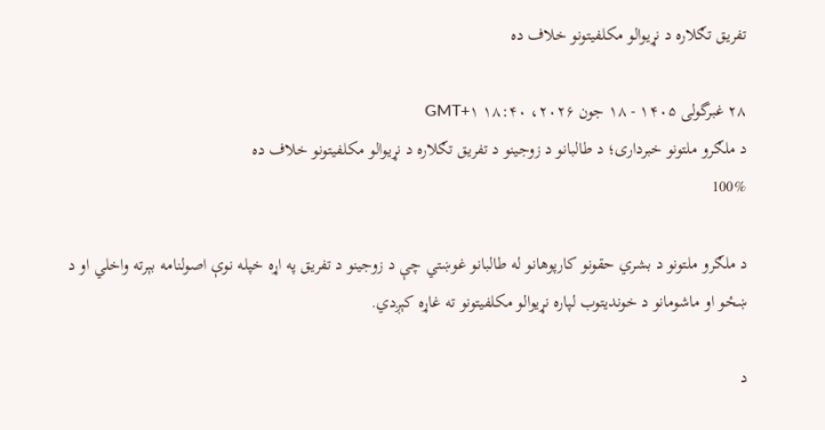تفریق تګلاره د نړیوالو مکلفیتونو خلاف ده

۲۸ غبرگولی ۱۴۰۵ - ۱۸ جون ۲۰۲۶، ۱۸:۴۰ GMT+۱
د ملګرو ملتونو خبرداری؛ د طالبانو د زوجینو د تفریق تګلاره د نړیوالو مکلفیتونو خلاف ده
100%

د ملګرو ملتونو د بشري حقونو کارپوهانو له طالبانو غوښتي چې د زوجینو د تفریق په اړه خپله نوې اصولنامه بېرته واخلي او د ښځو او ماشومانو د خوندیتوب لپاره نړیوالو مکلفیتونو ته غاړه کېږدي.

د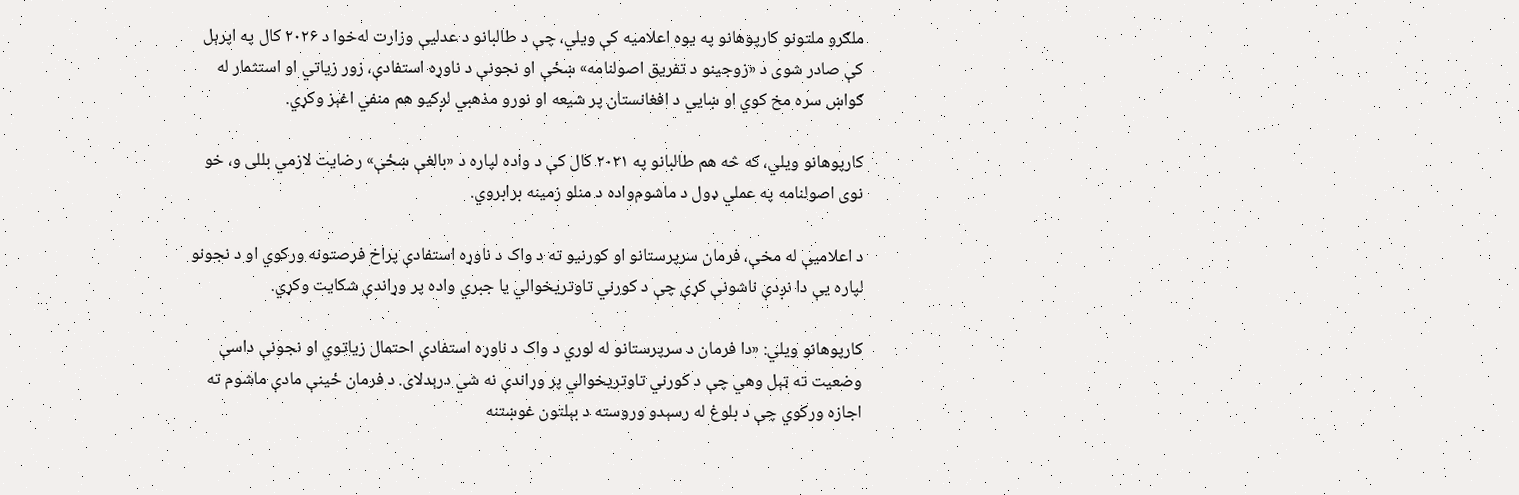ملګرو ملتونو کارپوهانو په یوه اعلامیه کې ویلي، چې د طالبانو د عدلیې وزارت له‌خوا د ۲۰۲۶ کال په اپرېل کې صادر شوی د «زوجینو د تفریق اصولنامه» ښځې او نجونې د ناوړه استفادې، زور زیاتي او استثمار له ګواښ سره مخ کوي او ښایي د افغانستان پر شیعه او نورو مذهبي لږکیو هم منفي اغېز وکړي.

کارپوهانو ویلي، که څه هم طالبانو په ۲۰۲۱ کال کې د واده لپاره د «بالغې ښځې» رضایت لازمي بللی و، خو نوی اصولنامه په عملي ډول د ماشوم‌واده د منلو زمینه برابروي.

د اعلامیې له مخې، فرمان سرپرستانو او کورنیو ته د واک د ناوړه استفادې پراخ فرصتونه ورکوي او د نجونو لپاره یې دا نږدې ناشونې کړې چې د کورني تاوتریخوالي یا جبري واده پر وړاندې شکایت وکړي.

کارپوهانو ویلي: «دا فرمان د سرپرستانو له لوري د واک د ناوړه استفادې احتمال زیاتوي او نجونې داسې وضعیت ته ټېل وهي چې د کورني تاوتریخوالي پر وړاندې نه شي درېدلای. د فرمان ځینې مادې ماشوم ته اجازه ورکوي چې د بلوغ له رسېدو وروسته د بېلتون غوښتنه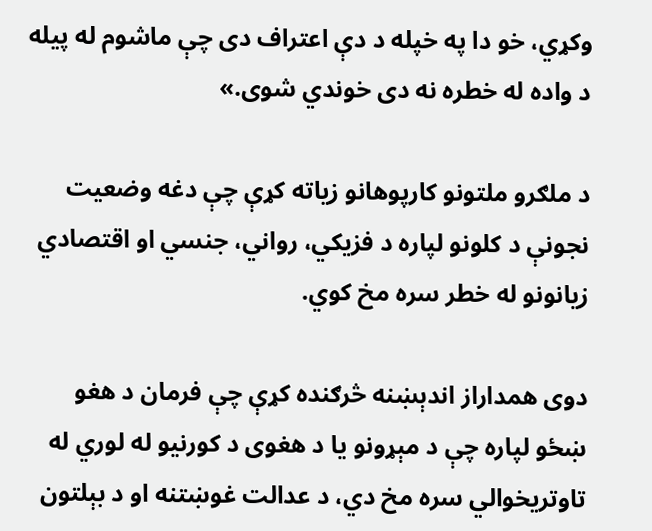وکړي، خو دا په خپله د دې اعتراف دی چې ماشوم له پیله د واده له خطره نه دی خوندي شوی.»

د ملګرو ملتونو کارپوهانو زیاته کړې چې دغه وضعیت نجونې د کلونو لپاره د فزیکي، رواني، جنسي او اقتصادي زیانونو له خطر سره مخ کوي.

دوی همداراز اندېښنه څرګنده کړې چې فرمان د هغو ښځو لپاره چې د مېړونو یا د هغوی د کورنیو له لوري له تاوتریخوالي سره مخ دي، د عدالت غوښتنه او د بېلتون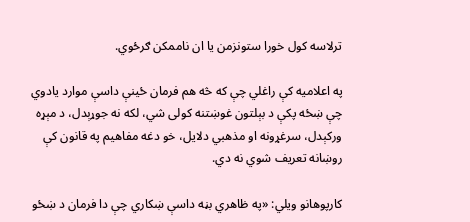ترلاسه کول خورا ستونزمن یا ان ناممکن ګرځوي.

په اعلامیه کې راغلي چې که څه هم فرمان ځینې داسې موارد یادوي چې ښځه پکې د بېلتون غوښتنه کولی شي، لکه نه جوړېدل، د مېړه ورکېدل، سرغړونه او مذهبي دلایل، خو دغه مفاهیم په قانون کې روښانه تعریف شوي نه دي.

کارپوهانو ویلي: «په ظاهري بڼه داسې ښکاري چې دا فرمان د ښځو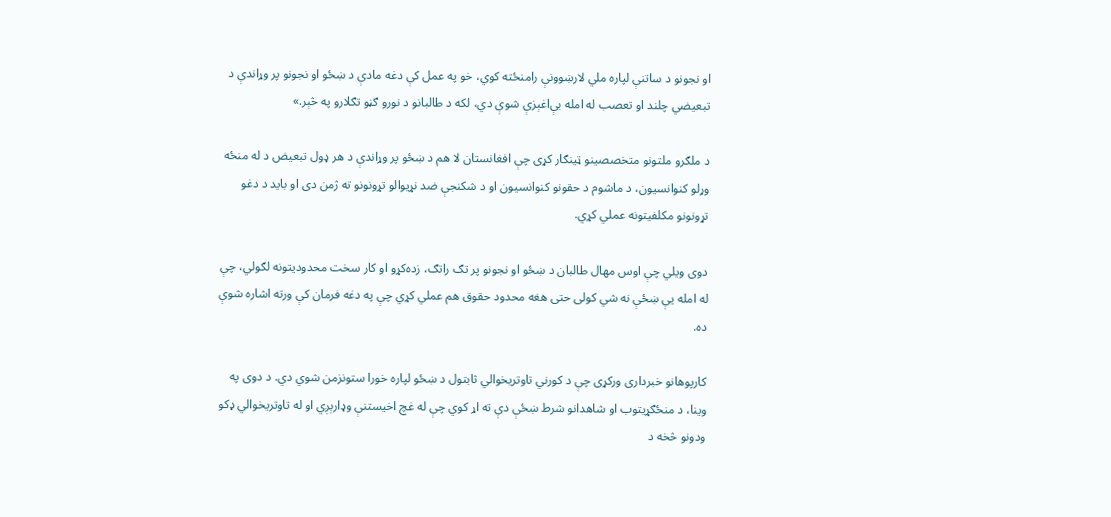او نجونو د ساتنې لپاره ملي لارښوونې رامنځته کوي، خو په عمل کې دغه مادې د ښځو او نجونو پر وړاندې د تبعیضي چلند او تعصب له امله بې‌اغېزې شوې دي، لکه د طالبانو د نورو ګڼو تګلارو په څېر.»

د ملګرو ملتونو متخصصینو ټینګار کړی چې افغانستان لا هم د ښځو پر وړاندې د هر ډول تبعیض د له منځه وړلو کنوانسیون، د ماشوم د حقونو کنوانسیون او د شکنجې ضد نړیوالو تړونونو ته ژمن دی او باید د دغو تړونونو مکلفیتونه عملي کړي.

دوی ویلي چې اوس مهال طالبان د ښځو او نجونو پر تګ راتګ، زده‌کړو او کار سخت محدودیتونه لګولي، چې له امله یې ښځې نه شي کولی حتی هغه محدود حقوق هم عملي کړي چې په دغه فرمان کې ورته اشاره شوې ده.

کارپوهانو خبرداری ورکړی چې د کورني تاوتریخوالي ثابتول د ښځو لپاره خورا ستونزمن شوي دي. د دوی په وینا، د منځګړیتوب او شاهدانو شرط ښځې دې ته اړ کوي چې له غچ اخیستنې وډارېږي او له تاوتریخوالي ډکو ودونو څخه د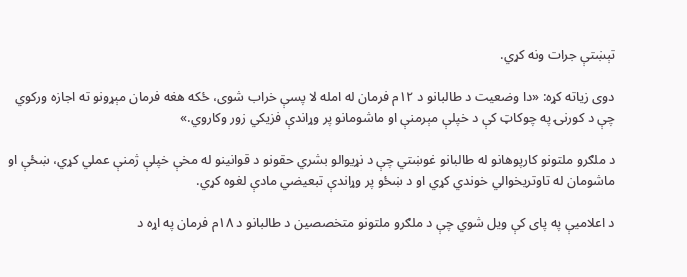تېښتې جرات ونه کړي.

دوی زیاته کړه: «دا وضعیت د طالبانو د ۱۲م فرمان له امله لا پسې خراب شوی، ځکه هغه فرمان مېړونو ته اجازه ورکوي چې د کورنۍ په چوکاټ کې د خپلې مېرمنې او ماشومانو پر وړاندې فزیکي زور وکاروي.»

د ملګرو ملتونو کارپوهانو له طالبانو غوښتي چې د نړیوالو بشري حقونو د قوانینو له مخې خپلې ژمنې عملي کړي، ښځې او ماشومان له تاوتریخوالي خوندي کړي او د ښځو پر وړاندې تبعیضي مادې لغوه کړي.

د اعلامیې په پای کې ویل شوي چې د ملګرو ملتونو متخصصین د طالبانو د ۱۸م فرمان په اړه د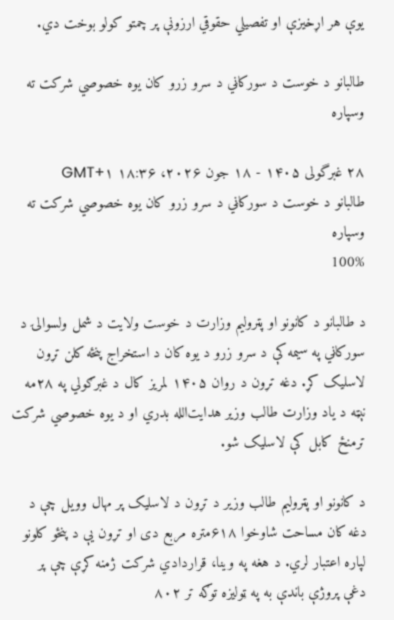یوې هر اړخیزې او تفصیلي حقوقي ارزونې پر چمتو کولو بوخت دي.

طالبانو د خوست د سورکاڼي د سرو زرو کان یوه خصوصي شرکت ته وسپاره

۲۸ غبرگولی ۱۴۰۵ - ۱۸ جون ۲۰۲۶، ۱۸:۳۶ GMT+۱
طالبانو د خوست د سورکاڼي د سرو زرو کان یوه خصوصي شرکت ته وسپاره
100%

د طالبانو د کانونو او پټرولیم وزارت د خوست ولایت د شمل ولسوالۍ د سورکاڼي په سیمه کې د سرو زرو د یوه کان د استخراج پنځه کلن تړون لاسلیک کړ. دغه تړون د روان ۱۴۰۵ لمریز کال د غبرګولي په ۲۸مه نېټه د یاد وزارت طالب وزیر هدایت‌الله بدري او د یوه خصوصي شرکت ترمنځ کابل کې لاسلیک شو.

د کانونو او پټرولیم طالب وزیر د تړون د لاسلیک پر مهال وویل چې د دغه کان مساحت شاوخوا ۶۱۸متره مربع دی او تړون یې د پنځو کلونو لپاره اعتبار لري. د هغه په وینا، قراردادي شرکت ژمنه کړې چې پر دغې پروژې باندې به په ټولیزه توګه تر ۸۰۲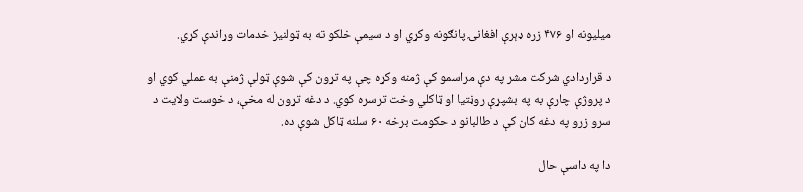میلیونه او ۴۷۶ زره ډېرې افغانۍ پانګونه وکړي او د سیمې خلکو ته به ټولنیز خدمات وړاندې کړي.

د قراردادي شرکت مشر په دې مراسمو کې ژمنه وکړه چې په تړون کې شوې ټولې ژمنې به عملي کوي او د پروژې چارې به په بشپړې روڼتیا او ټاکلي وخت ترسره کوي. د دغه تړون له مخې، د خوست ولایت د سرو زرو په دغه کان کې د طالبانو د حکومت برخه ۶۰ سلنه ټاکل شوې ده.

دا په داسې حال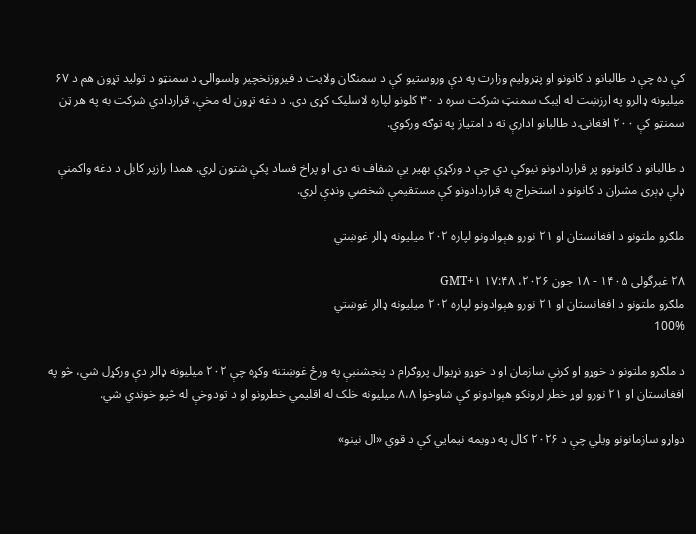کې ده چې د طالبانو د کانونو او پټرولیم وزارت په دې وروستیو کې د سمنګان ولایت د فیروزنخچیر ولسوالۍ د سمنټو د تولید تړون هم د ۶۷ میلیونه ډالرو په ارزښت له ایبک سمنټ شرکت سره د ۳۰ کلونو لپاره لاسلیک کړی دی. د دغه تړون له مخې، قراردادي شرکت به په هر ټن سمنټو کې ۲۰۰ افغانۍ د طالبانو ادارې ته د امتیاز په توګه ورکوي.

د طالبانو د کانونوو پر قراردادونو نیوکې دي چې د ورکړې بهیر یې شفاف نه دی او پراخ فساد پکې شتون لري. همدا رازپر کابل د دغه واکمنې ډلې ډېری مشران د کانونو د استخراج په قراردادونو کې مستقیمې شخصي ونډې لري.

ملګرو ملتونو د افغانستان او ۲۱ نورو هېوادونو لپاره ۲۰۲ میلیونه ډالر غوښتي

۲۸ غبرگولی ۱۴۰۵ - ۱۸ جون ۲۰۲۶، ۱۷:۴۸ GMT+۱
ملګرو ملتونو د افغانستان او ۲۱ نورو هېوادونو لپاره ۲۰۲ میلیونه ډالر غوښتي
100%

د ملګرو ملتونو د خوړو او کرنې سازمان او د خوړو نړیوال پروګرام د پنجشنبې په ورځ غوښتنه وکړه چې ۲۰۲ میلیونه ډالر دې ورکړل شي، څو په افغانستان او ۲۱ نورو لوړ خطر لرونکو هېوادونو کې شاوخوا ۸،۸ میلیونه خلک له اقلیمي خطرونو او د تودوخې له څپو خوندي شي.

دواړو سازمانونو ویلي چې د ۲۰۲۶ کال په دویمه نیمایي کې د قوي «ال نینو»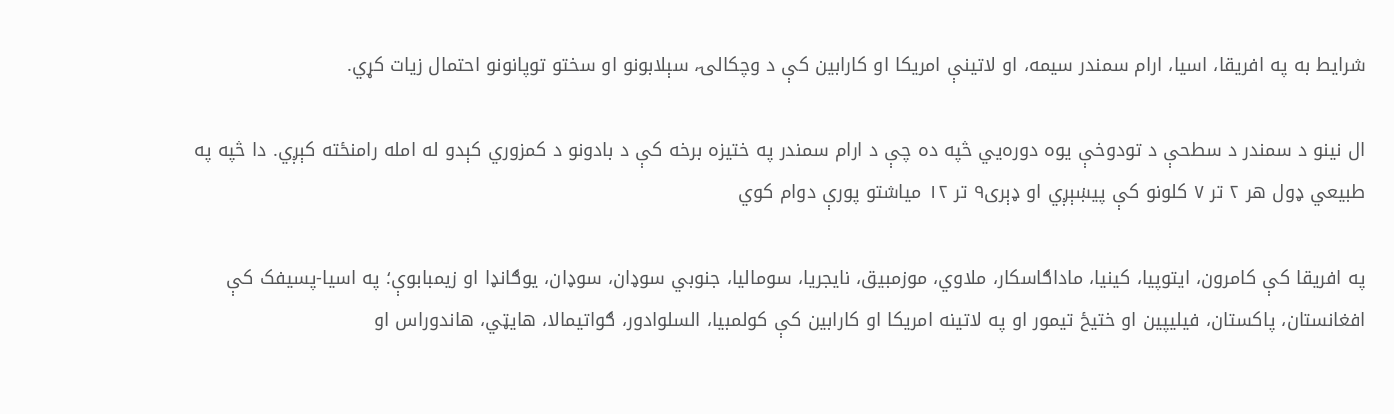شرایط به په افریقا، اسیا، ارام سمندر سیمه، او لاتینې امریکا او کارابین کې د وچکالۍ، سېلابونو او سختو توپانونو احتمال زیات کړي.

ال نینو د سمندر د سطحې د تودوخې یوه دوره‌یي څپه ده چې د ارام سمندر په ختیزه برخه کې د بادونو د کمزوري کېدو له امله رامنځته کېږي. دا څپه په طبیعي ډول هر ۲ تر ۷ کلونو کې پیښېږي او ډېری۹ تر ۱۲ میاشتو پورې دوام کوي

په افریقا کې کامرون، ایتوپیا، کینیا، ماداګاسکار، ملاوي، موزمبیق، نایجریا، سومالیا، جنوبي سوډان، سوډان، یوګانډا او زیمبابوې؛ په اسیا-پسیفک کې افغانستان، پاکستان، فیلیپین او ختیځ تیمور او په لاتینه امریکا او کارابین کې کولمبیا، السلوادور، ګواتیمالا، هایټي، هاندوراس او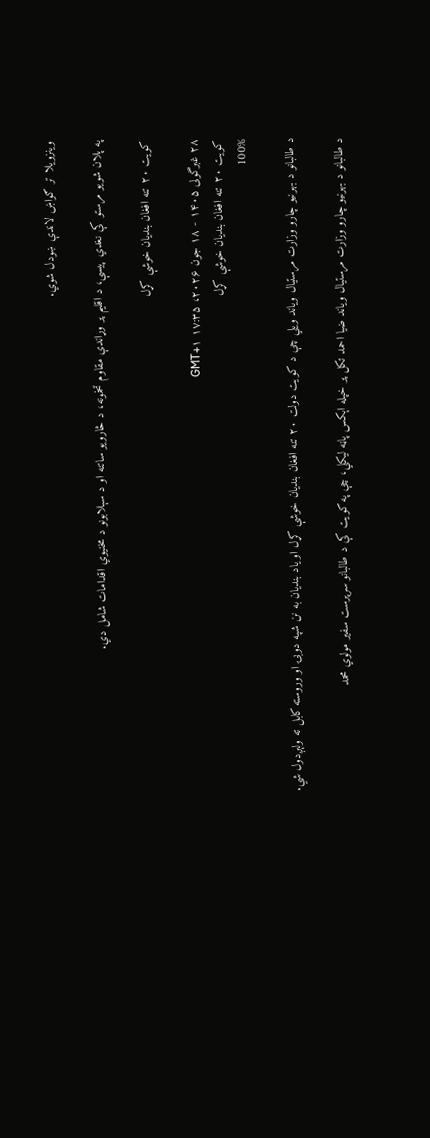وینزویلا تر ګواښ لاندې ښودل شوي.

په پلان شویو مرستو کې نغدي پیسې، د اقلیم پر وړاندې مقاوم تخمونه، د څارویو ساتنه او د سېلابونو د مخنیوي اقدامات شامل دي.

کویت ۲۰ تنه افغان بندیان خوشې کړل

۲۸ غبرگولی ۱۴۰۵ - ۱۸ جون ۲۰۲۶، ۱۷:۳۵ GMT+۱
کویت ۲۰ تنه افغان بندیان خوشې کړل
100%

د طالبانو د بهرنیو چارو وزارت مرستیال ویاند ویلي چې د کویت دولت ۲۰ تنه افغان بندیان خوشې کړل او یاد بندیان به نن شپه دوبۍ او وروسته کابل ته ولېږدول شي.

د طالبانو د بهرنیو چارو وزارت مرستیال ویاند ضیا احمد تکل پر خپله اېکس پاڼه لیکلي، چې په کویت کې د طالبانو سرپرست سفیر مولوي محمد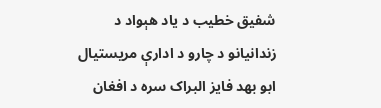شفیق خطیب د یاد هېواد د زندانیانو د چارو د ادارې مریستیال ابو بهد فایز البراک سره د افغان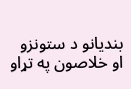بندیانو د ستونزو او خلاصون په تړاو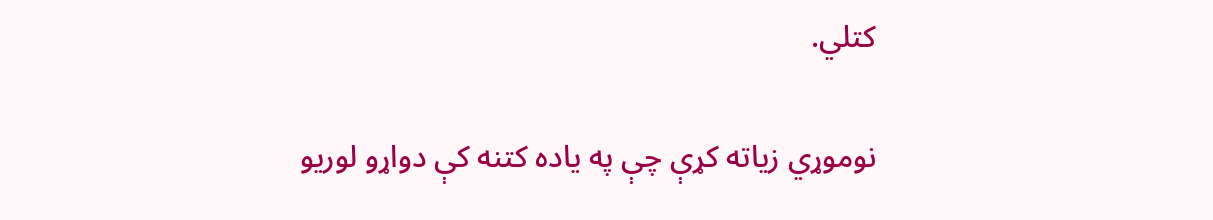کتلي.

نوموړي زیاته کړې چې په یاده کتنه کې دواړو لوریو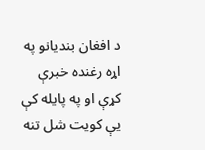د افغان بندیانو په اړه رغنده خبرې کړې او په پایله کې یې کویت شل تنه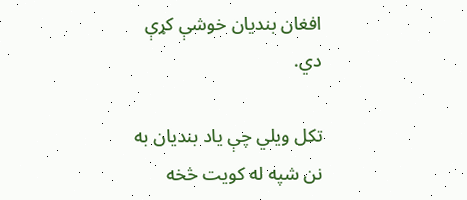افغان بندیان خوشې کړې دي.

تکل ویلي چې یاد بندیان به نن شپه له کويت څخه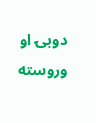دوبۍ او وروسته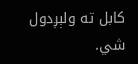کابل ته ولېږدول شي.